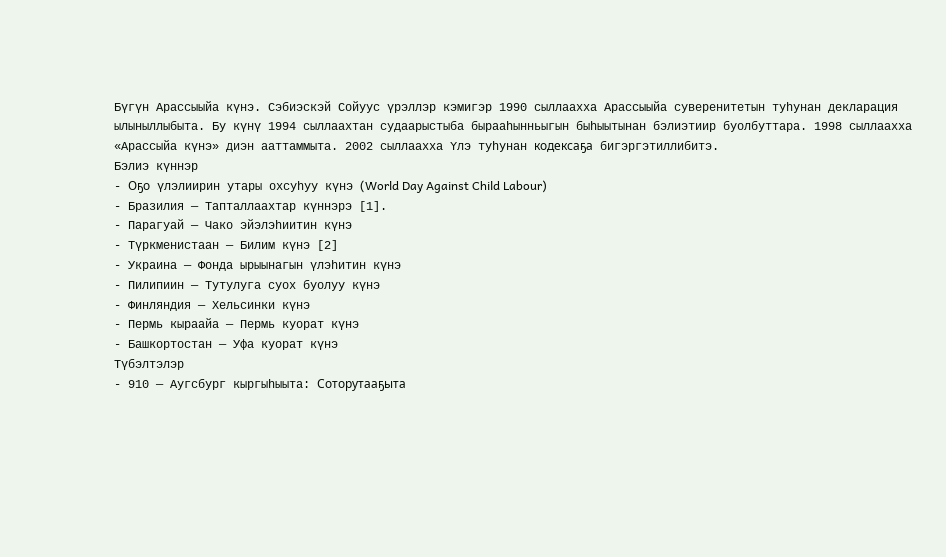Бүгүн Арассыыйа күнэ. Сэбиэскэй Сойуус үрэллэр кэмигэр 1990 сыллаахха Арассыыйа суверенитетын туһунан декларация ылыныллыбыта. Бу күнү 1994 сыллаахтан судаарыстыба бырааһынньыгын быһыытынан бэлиэтиир буолбуттара. 1998 сыллаахха «Арассыйа күнэ» диэн ааттаммыта. 2002 сыллаахха Үлэ туһунан кодексаҕа бигэргэтиллибитэ.
Бэлиэ күннэр
- Оҕо үлэлиирин утары охсуһуу күнэ (World Day Against Child Labour)
- Бразилия — Тапталлаахтар күннэрэ [1].
- Парагуай — Чако эйэлэһиитин күнэ
- Түркменистаан — Билим күнэ [2]
- Украина — Фонда ырыынагын үлэһитин күнэ
- Пилипиин — Тутулуга суох буолуу күнэ
- Финляндия — Хельсинки күнэ
- Пермь кыраайа — Пермь куорат күнэ
- Башкортостан — Уфа куорат күнэ
Түбэлтэлэр
- 910 — Аугсбург кыргыһыыта: Соторутааҕыта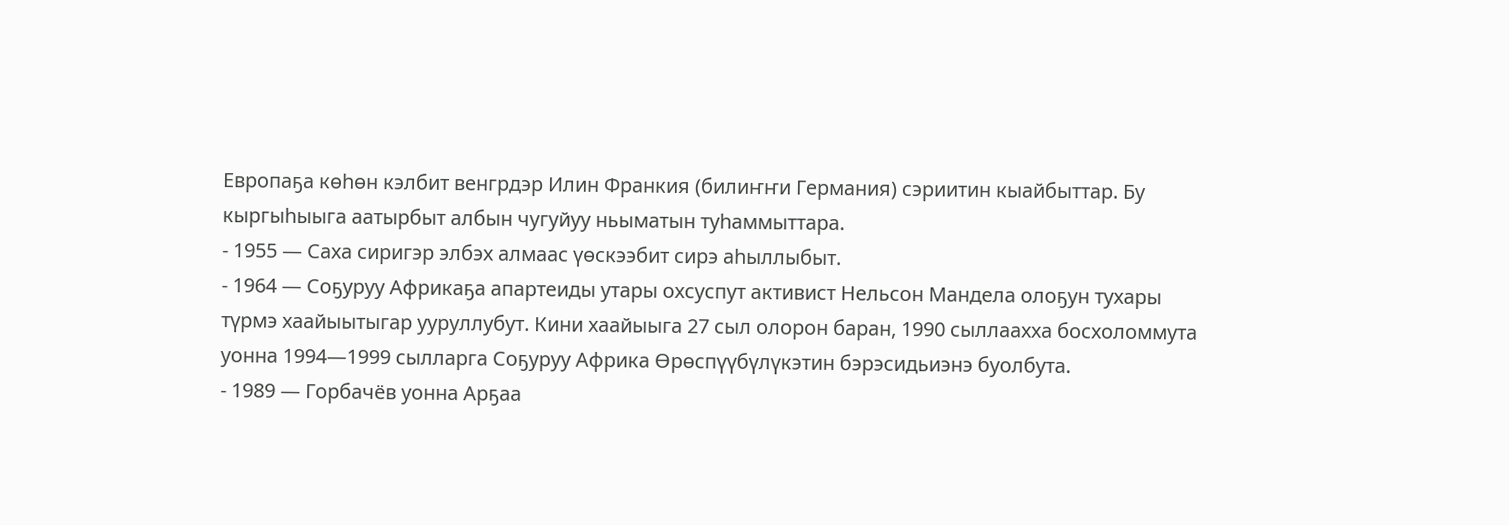Европаҕа көһөн кэлбит венгрдэр Илин Франкия (билиҥҥи Германия) сэриитин кыайбыттар. Бу кыргыһыыга аатырбыт албын чугуйуу ньыматын туһаммыттара.
- 1955 — Саха сиригэр элбэх алмаас үөскээбит сирэ аһыллыбыт.
- 1964 — Соҕуруу Африкаҕа апартеиды утары охсуспут активист Нельсон Мандела олоҕун тухары түрмэ хаайыытыгар ууруллубут. Кини хаайыыга 27 сыл олорон баран, 1990 сыллаахха босхоломмута уонна 1994—1999 сылларга Соҕуруу Африка Өрөспүүбүлүкэтин бэрэсидьиэнэ буолбута.
- 1989 — Горбачёв уонна Арҕаа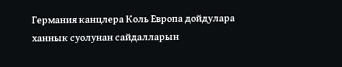Германия канцлера Коль Европа дойдулара ханнык суолунан сайдалларын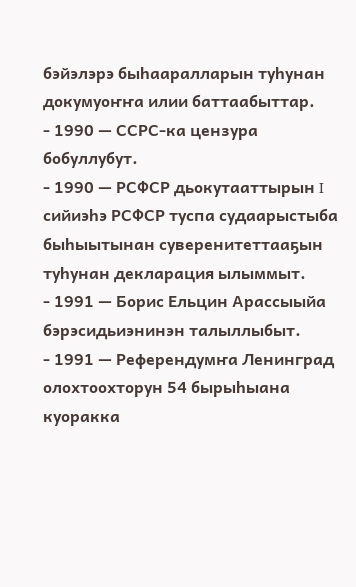бэйэлэрэ быһааралларын туһунан докумуоҥҥа илии баттаабыттар.
- 1990 — ССРС-ка цензура бобуллубут.
- 1990 — РСФСР дьокутааттырын I сийиэһэ РСФСР туспа судаарыстыба быһыытынан суверенитеттааҕын туһунан декларация ылыммыт.
- 1991 — Борис Ельцин Арассыыйа бэрэсидьиэнинэн талыллыбыт.
- 1991 — Референдумҥа Ленинград олохтоохторун 54 бырыһыана куоракка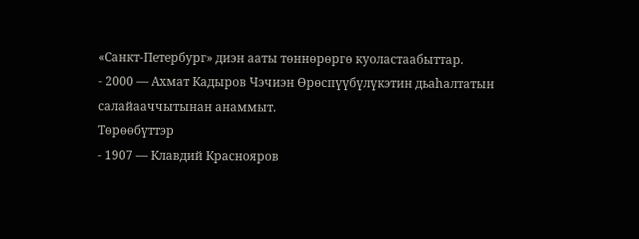«Санкт-Петербург» диэн ааты төннөрөргө куоластаабыттар.
- 2000 — Ахмат Кадыров Чэчиэн Өрөспүүбүлүкэтин дьаһалтатын салайааччытынан анаммыт.
Төрөөбүттэр
- 1907 — Клавдий Краснояров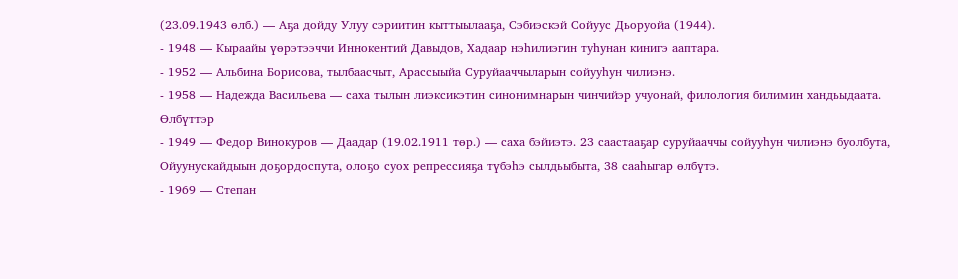(23.09.1943 өлб.) — Аҕа дойду Улуу сэриитин кыттыылааҕа, Сэбиэскэй Сойуус Дьоруойа (1944).
- 1948 — Кыраайы үөрэтээччи Иннокентий Давыдов, Хадаар нэһилиэгин туһунан кинигэ ааптара.
- 1952 — Альбина Борисова, тылбаасчыт, Арассыыйа Суруйааччыларын сойууһун чилиэнэ.
- 1958 — Надежда Васильева — саха тылын лиэксикэтин синонимнарын чинчийэр учуонай, филология билимин хандьыдаата.
Өлбүттэр
- 1949 — Федор Винокуров — Даадар (19.02.1911 төр.) — саха бэйиэтэ. 23 саастааҕар суруйааччы сойууһун чилиэнэ буолбута, Ойуунускайдыын доҕордоспута, олоҕо суох репрессияҕа түбэһэ сылдьыбыта, 38 сааһыгар өлбүтэ.
- 1969 — Степан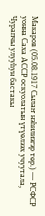Макаров (05.08.1917 Сылаҥ нэһилиэгэр төр.) — РСФСР уонна Саха АССР оскуолатын үтүөлээх учуутала, Чурапчы улууhун бастакы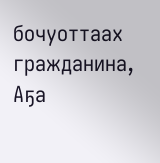бочуоттаах гражданина, Аҕа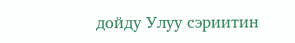дойду Улуу сэриитин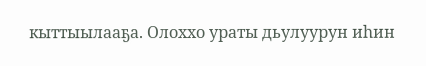кыттыылааҕа. Олоххо ураты дьулуурун иhин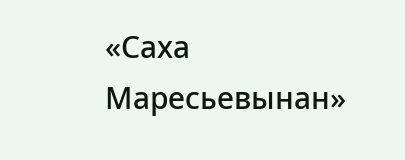«Саха Маресьевынан»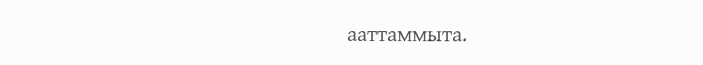ааттаммыта.